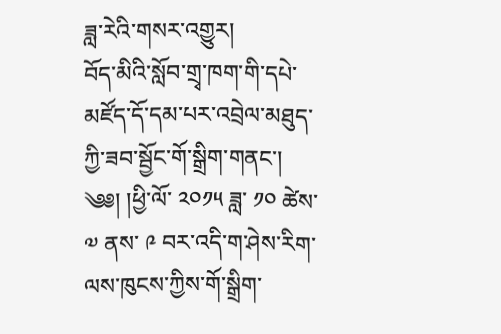ཟླ་རེའི་གསར་འགྱུར།
བོད་མིའི་སློབ་གྲྭ་ཁག་གི་དཔེ་མཛོད་དོ་དམ་པར་འབྲེལ་མཐུད་ཀྱི་ཟབ་སྦྱོང་གོ་སྒྲིག་གནང་།
༄༅། །ཕྱི་ལོ་ ༢༠༡༥ ཟླ་ ༡༠ ཚེས་ ༧ ནས་ ༩ བར་འདི་ག་ཤེས་རིག་ལས་ཁུངས་ཀྱིས་གོ་སྒྲིག་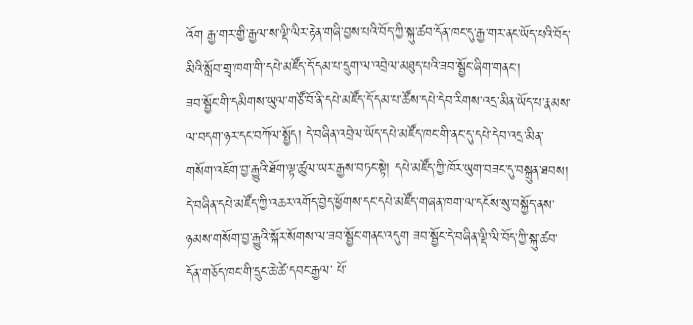འོག རྒྱ་གར་གྱི་རྒྱལ་ས་ལྡི་ལིར་རྟེན་གཞི་བྱས་པའི་བོད་ཀྱི་སྐུ་ཚབ་དོན་ཁང་དུ་རྒྱ་གར་ནང་ཡོད་པའི་བོད་མིའི་སློབ་གྲྭ་ཁག་གི་དཔེ་མཛོད་དོ་དམ་པ་དྲུག་ལ་འབྲེལ་མཐུད་པའི་ཟབ་སྦྱོང་ཞིག་གནང་།
ཟབ་སྦྱོང་གི་དམིགས་ཡུལ་གཙོ་བོ་ནི་དཔེ་མཛོད་དོ་དམ་པ་ཚོས་དཔེ་དེབ་རིགས་འདྲ་མིན་ཡོད་པ་རྣམས་ལ་བདག་ཉར་དང་བཀོལ་སྤྱོད། དེ་བཞིན་འབྲེལ་ཡོད་དཔེ་མཛོད་ཁང་གི་ནང་དུ་དཔེ་དེབ་འདྲ་མིན་གསོག་འཇོག་བྱ་རྒྱུའི་ཐོག་ལྟ་ཚུལ་ཡར་རྒྱས་བཏང་སྟེ། དཔེ་མཛོད་ཀྱི་ཁོར་ཡུག་བཟང་དུ་བསྐྲུན་ཐབས། དེ་བཞིན་དཔེ་མཛོད་ཀྱི་འཆར་འགོད་བྱེད་ཕྱོགས་དང་དཔེ་མཛོད་གཞན་ཁག་ལ་དངོས་སུ་བསྐྱོད་ནས་ཉམས་གསོག་བྱ་རྒྱུའི་སྐོར་སོགས་ལ་ཟབ་སྦྱོང་གནང་འདུག ཟབ་སྦྱོང་དེ་བཞིན་ལྡི་ལི་བོད་ཀྱི་སྐུ་ཚབ་དོན་གཅོད་ཁང་གི་དྲུང་ཆེ་ཚེ་དབང་རྒྱལ་ པོ་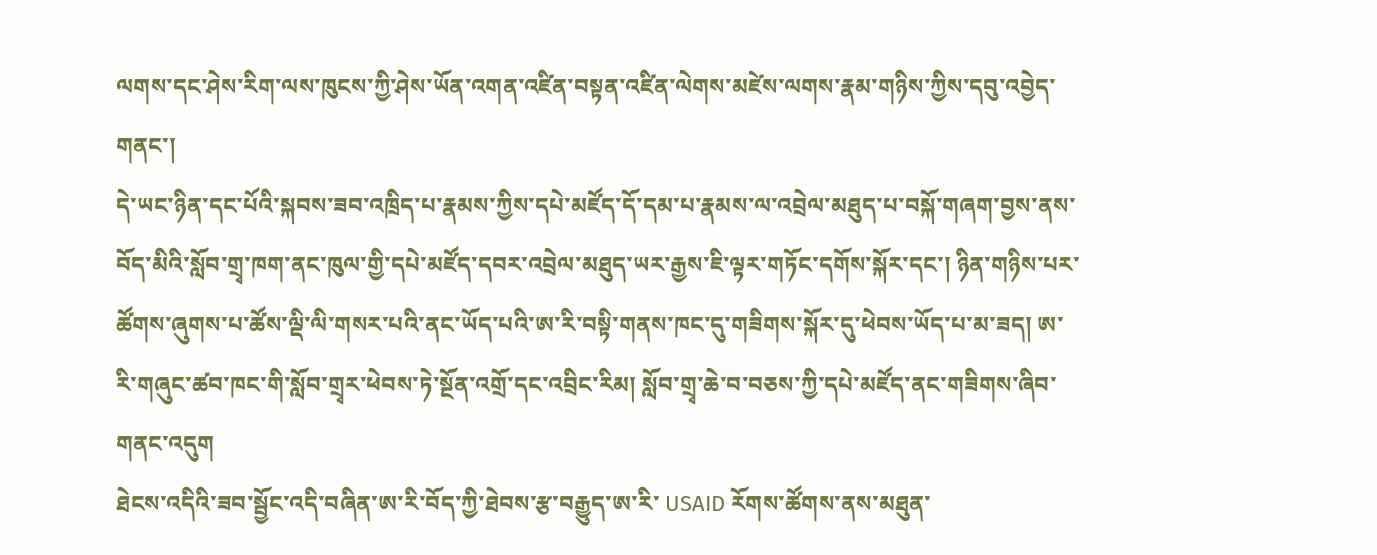ལགས་དང་ཤེས་རིག་ལས་ཁུངས་ཀྱི་ཤེས་ཡོན་འགན་འཛིན་བསྟན་འཛིན་ལེགས་མཛེས་ལགས་རྣམ་གཉིས་ཀྱིས་དབུ་འབྱེད་གནང་།
དེ་ཡང་ཉིན་དང་པོའི་སྐབས་ཟབ་འཁྲིད་པ་རྣམས་ཀྱིས་དཔེ་མཛོད་དོ་དམ་པ་རྣམས་ལ་འབྲེལ་མཐུད་པ་བསྐོ་གཞག་བྱས་ནས་བོད་མིའི་སློབ་གྲྭ་ཁག་ནང་ཁུལ་གྱི་དཔེ་མཛོད་དབར་འབྲེལ་མཐུད་ཡར་རྒྱས་ཇི་ལྟར་གཏོང་དགོས་སྐོར་དང་། ཉིན་གཉིས་པར་ཚོགས་ཞུགས་པ་ཚོས་ལྡི་ལི་གསར་པའི་ནང་ཡོད་པའི་ཨ་རི་བསྟི་གནས་ཁང་དུ་གཟིགས་སྐོར་དུ་ཕེབས་ཡོད་པ་མ་ཟད། ཨ་རི་གཞུང་ཚབ་ཁང་གི་སློབ་གྲྭར་ཕེབས་ཏེ་སྔོན་འགྲོ་དང་འབྲིང་རིམ། སློབ་གྲྭ་ཆེ་བ་བཅས་ཀྱི་དཔེ་མཛོད་ནང་གཟིགས་ཞིབ་གནང་འདུག
ཐེངས་འདིའི་ཟབ་སྦྱོང་འདི་བཞིན་ཨ་རི་བོད་ཀྱི་ཐེབས་རྩ་བརྒྱུད་ཨ་རི་ USAID རོགས་ཚོགས་ནས་མཐུན་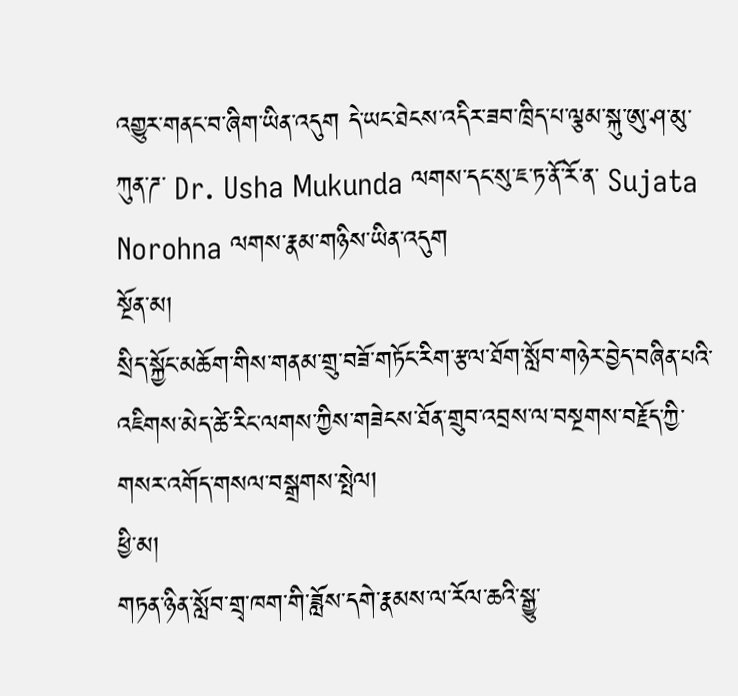འགྱུར་གནང་བ་ཞིག་ཡིན་འདུག དེ་ཡང་ཐེངས་འདིར་ཟབ་ཁྲིད་པ་ལྕམ་སྐུ་ཨུ་ཤ་མུ་ཀུན་ཌ་ Dr. Usha Mukunda ལགས་དང་སུ་ཇ་ཏ་ནོ་རོ་ན་ Sujata Norohna ལགས་རྣམ་གཉིས་ཡིན་འདུག
སྔོན་མ།
སྲིད་སྐྱོང་མཆོག་གིས་གནམ་གྲུ་བཟོ་གཏོང་རིག་རྩལ་ཐོག་སློབ་གཉེར་བྱེད་བཞིན་པའི་འཇིགས་མེད་ཚེ་རིང་ལགས་ཀྱིས་གཟེངས་ཐོན་གྲུབ་འབྲས་ལ་བསྔགས་བརྗོད་ཀྱི་གསར་འགོད་གསལ་བསྒྲགས་སྤེལ།
ཕྱི་མ།
གཏན་ཉིན་སློབ་གྲྭ་ཁག་གི་ཟློས་དགེ་རྣམས་ལ་རོལ་ཆའི་སྒྱུ་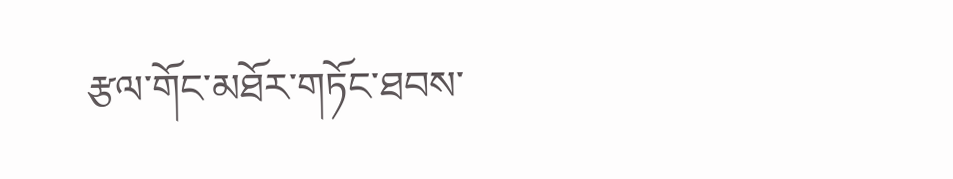རྩལ་གོང་མཐོར་གཏོང་ཐབས་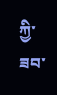ཀྱི་ཟབ་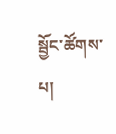སྦྱོང་ཚོགས་པ།